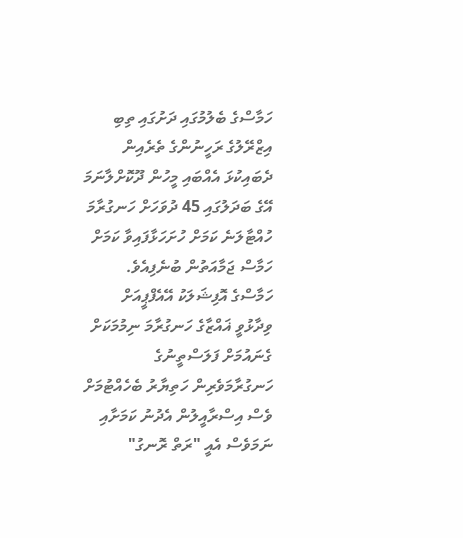ހަމާސްގެ ބެލުމުގައި ދަށުގައި ތިބި އިޒްރޭލުގެ ރަހީނުންގެ ތެރެއިން ދެބައިކުޅަ އެއްބައި މީހުން ދޫކޮށްލާނަމަ އޭގެ ބަދަލުގައި 45 ދުވަހަށް ހަނގުރާމަ ހުއްޓާލަނެ ކަމަށް ހުށަހަޅާފައިވާ ކަމަށް ހަމާސް ޖަމާއަތުން ބުނެފިއެވެ.
ހަމާސްގެ އޮފިޝަލަކު އޭއެފްޕީއަށް ވިދާޅުވީ ޣައްޒާގެ ހަނގުރާމަ ނިމުމަކަށް ގެނައުމަށް ފަލަސްތީނުގެ ހަނގުރާމަވެރިން ހަތިޔާރު ބެހެއްޓުމަށް ވެސް އިސްރާއީލުން އެދުނު ކަމަށާއި ނަމަވެސް އެއީ "ރަތް ރޮނގު"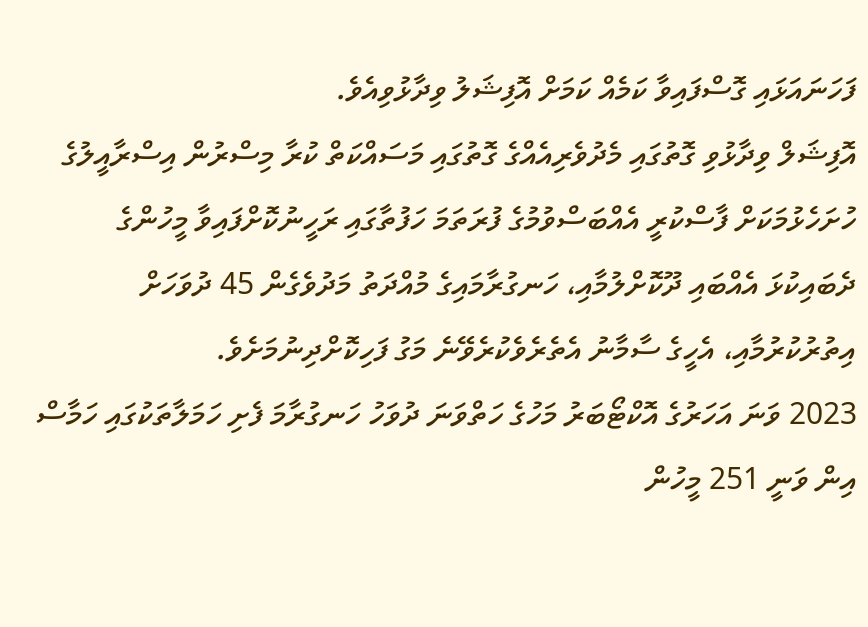ފަހަނައަޅައި ގޮސްފައިވާ ކަމެއް ކަމަށް އޮފިޝަލު ވިދާޅުވިއެވެ.
އޮފިޝަލް ވިދާޅުވި ގޮތުގައި މެދުވެރިއެއްގެ ގޮތުގައި މަސައްކަތް ކުރާ މިސްރުން އިސްރާއީލުގެ ހުށަހެޅުމަކަށް ފާސްކުރީ އެއްބަސްވުމުގެ ފުރަތަމަ ހަފުތާގައި ރަހީނުކޮށްފައިވާ މީހުންގެ ދެބައިކުޅަ އެއްބައި ދޫކޮށްލުމާއި، ހަނގުރާމައިގެ މުއްދަތު މަދުވެގެން 45 ދުވަހަށް އިތުރުކުރުމާއި، އެހީގެ ސާމާނު އެތެރެވެކުރެވޭނެ މަގު ފަހިކޮށްދިނުމަށެވެ.
2023 ވަނަ އަހަރުގެ އޮކްޓޯބަރު މަހުގެ ހަތްވަނަ ދުވަހު ހަނގުރާމަ ފެށި ހަމަލާތަކުގައި ހަމާސް އިން ވަނީ 251 މީހުން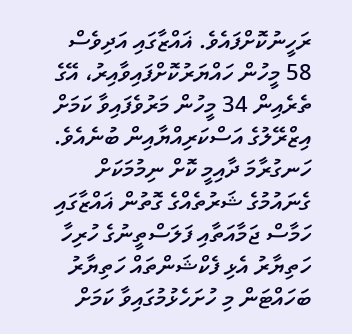ރަހީނުކޮށްފައެވެ. ޣައްޒާގައި އަދިވެސް 58 މީހުން ހައްޔަރުކޮށްފައިވާއިރު، އޭގެ ތެރެއިން 34 މީހުން މަރުވެފައިވާ ކަމަށް އިޒްރޭލުގެ އަސްކަރިއްޔާއިން ބުނެއެވެ.
ހަނގުރާމަ ދާއިމީ ކޮށް ނިމުމަކަށް ގެނައުމުގެ ޝަރުތެއްގެ ގޮތުން ޣައްޒާގައި ހަމާސް ޖަމާއަތާއި ފަލަސްތީނުގެ ހުރިހާ ހަތިޔާރު އެޅި ފެކްޝަންތައް ހަތިޔާރު ބަހައްޓަން މި ހުށަހެޅުމުގައިވާ ކަމަށް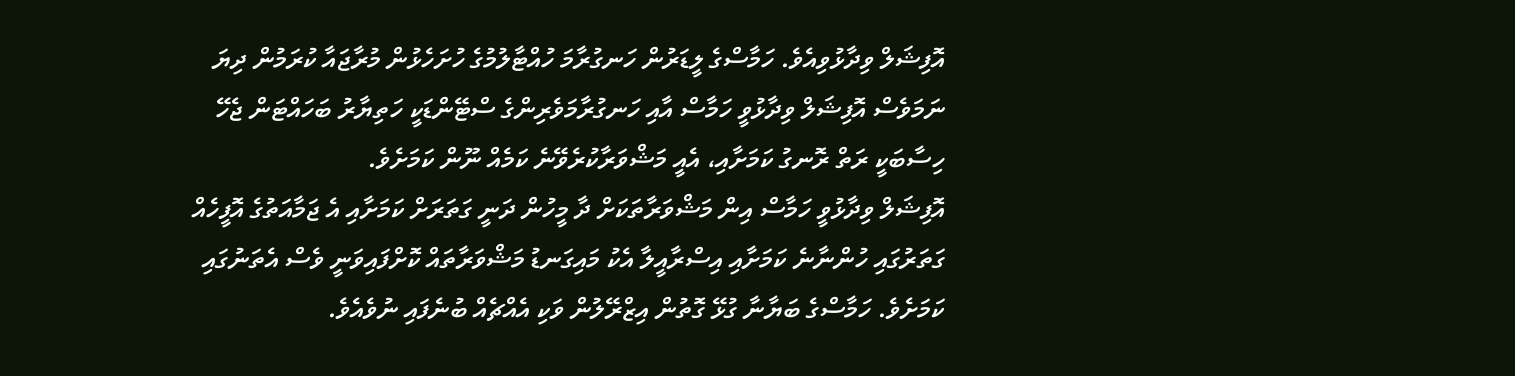އޮފިޝަލް ވިދާޅުވިއެވެ. ހަމާސްގެ ލީޑަރުން ހަނގުރާމަ ހުއްޓާލުމުގެ ހުށަހެޅުން މުރާޖައާ ކުރަމުން ދިޔަ ނަމަވެސް އޮފިޝަލް ވިދާޅުވީ ހަމާސް އާއި ހަނގުރާމަވެރިންގެ ސްޓޭންޑަކީ ހަތިޔާރު ބަހައްޓަން ޖެހޭ ހިސާބަކީ ރަތް ރޮނގު ކަމަށާއި، އެއީ މަޝްވަރާކުރެވޭނެ ކަމެއް ނޫން ކަމަށެވެ.
އޮފިޝަލް ވިދާޅުވީ ހަމާސް އިން މަޝްވަރާތަކަށް ދާ މީހުން ދަނީ ގަތަރަށް ކަމަށާއި އެ ޖަމާއަތުގެ އޮފީހެއް ގަތަރުގައި ހުންނާނެ ކަމަށާއި އިސްރާއީލާ އެކު މައިގަނޑު މަޝްވަރާތައް ކޮށްފައިވަނީ ވެސް އެތަނުގައި ކަމަށެވެ. ހަމާސްގެ ބަޔާނާ ގުޅޭ ގޮތުން އިޒްރޭލުން ވަކި އެއްޗެއް ބުނެފައި ނުވެއެވެ.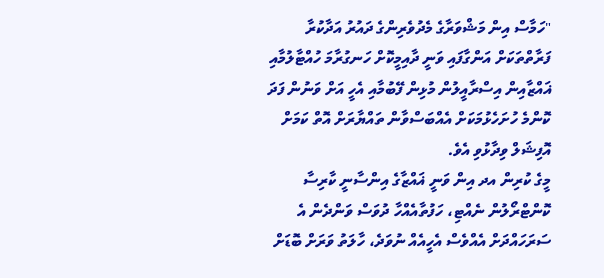"ހަމާސް އިން މަޝްވަރާގެ މެދުވެރިންގެ ދައުރު އަދާކުރާ ފަރާތްތަކަށް އަންގާފައި ވަނީ ދާއިމީކޮށް ހަނގުރާމަ ހުއްޓާލުމާއި ޣައްޒާއިން އިސްރާއީލުން މުޅިން ފޭބުމާއި އެހީ އަށް ވަނުން ފަދަ ކޮންމެ ހުށަހެޅުމަކަށް އެއްބަސްވާން ތައްޔާރަށް އޮތް ކަމަށް އޮފިޝަލް ވިދާޅުވި އެވެ.
މީގެ ކުރިން އދ އިން ވަނީ ޣައްޒާގެ އިންސާނީ ކާރިސާ ކޮންޓްރޯލުން ނެއްޓި، ހަފުތާއެއްހާ ދުވަސް ވަންދެން އެ ސަރަހައްދަށް އެއްވެސް އެހީއެއް ނުވަދެ، ހާލަތު ވަރަށް ބޮޑަށް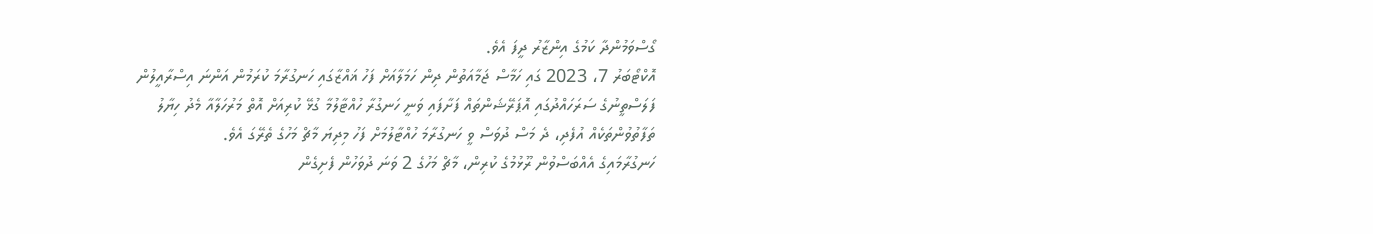ގޯސްވަމުންދާ ކަމުގެ އިންޒާރު ދީފަ އެވެ.
އޮކްޓޯބަރު 7، 2023 ގައި ހަމާސް ޖަމާއަތުން ދިން ހަމަލާއަށް ފަހު ޣައްޒާގައި ހަނގުރާމަ ކުރަމުން އަންނަ އިސްރާއީލުން ފަލަސްތީނުގެ ސަރަހައްދުގައި އޮޕަރޭޝަންތައް ފަށާފައި ވަނީ ހަނގުރާ ހުއްޓާލުމާ ގުޅޭ ކުރިއަށް އޮތް މަރުހަލާއާ މެދު ހިޔާލު ތަފާތުވުންތަކެއް އުފެދި، ދެ މަސް ދުވަސް ވީ ހަނގުރާމަ ހުއްޓާލުމަށް ފަހު މިދިޔަ މާޗް މަހުގެ ތެރޭގަ އެވެ.
ހަނގުރާމައިގެ އެއްބަސްވުން ރޫޅުމުގެ ކުރިން، މާޗް މަހުގެ 2 ވަނަ ދުވަހުން ފެށިގެން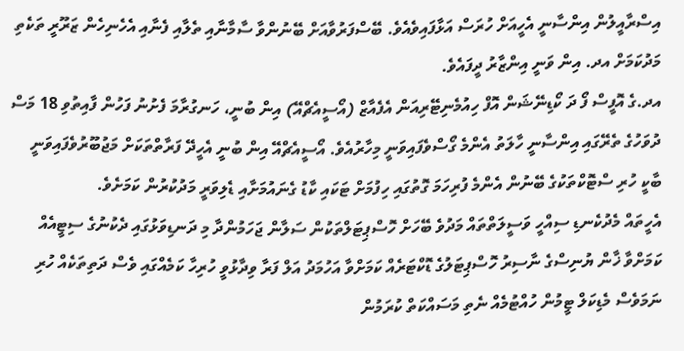އިސްރާއީލުން އިންސާނީ އެހީއަށް ހުރަސް އަޅާފައިވެއެވެ. ބޭސްފަރުވާއަށް ބޭނުންވާ ސާމާނާއި ތެލާއި ފެނާއި އެހެނިހެން ޒަރޫރީ ތަކެތި މަދުކަމަށް އދ. އިން ވަނީ އިންޒާރު ދީފައެވެ.
އދ.ގެ އޮފީސް ފޯ ދަ ކޯޑިނޭޝަން އޮފް ހިއުމެނިޓޭރިއަން އެފެއާޒް (އޯސީއެޗްއޭ) އިން ބުނީ، ހަނގުރާމަ ފެށުނު ފަހުން ފާއިތުވި 18 މަސް ދުވަހުގެ ތެރޭގައި އިންސާނީ ހާލަތު އެންމެ ގޯސްވެފައިވަނީ މިހާރުއެވެ. އޯސީއެޗްއޭ އިން ބުނީ އެހީދޭ ފަރާތްތަކަށް މަޖުބޫރުވެފައިވަނީ ބާކީ ހުރި ސްޓޮކްތަކުގެ ބޭނުން އެންމެ ފުރިހަމަ ގޮތުގައި ހިފުމަށް ޓަކައި ކާޑު ގެނައުމަށާއި ޑެލިވަރީ މަދުކުރުން ކަމަށެވެ.
އެހީތައް މެދުކެނޑި ސިއްހީ ވަސީލަތްތައް މަދުވެ ބޭހަށް ހޮސްޕިޓަލްތަކުން ސަލާން ޖަހަމުންދާ މި ދަނޑިވަޅުގައި ދެކުނުގެ ސިޓީއެއް ކަމަށްވާ ޚާން ޔުނިސްގެ ނާސިރު ހޮސްޕިޓަލުގެ ޑޮކްޓަރެއް ކަމަށްވާ އަހުމަދު އަލް ފަރާ ވިދާޅުވީ ހުރިހާ ކަމެއްގައި ވެސް ދަތިތަކެއް ހުރި ނަމަވެސް މެޑިކަލް ޓީމުން ހުއްޓުމެއް ނެތި މަސައްކަތް ކުރަމުން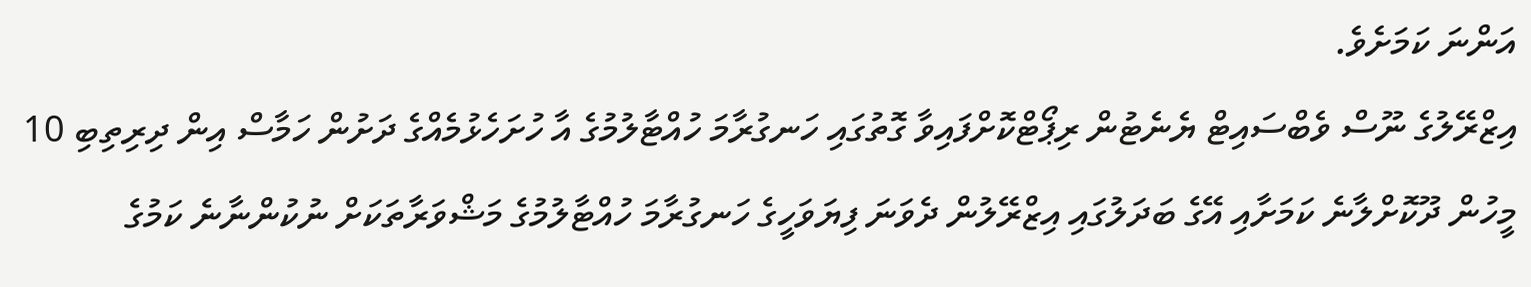އަންނަ ކަމަށެވެ.
އިޒްރޭލުގެ ނޫސް ވެބްސައިޓް ޔެނެޓުން ރިޕޯޓްކޮށްފައިވާ ގޮތުގައި ހަނގުރާމަ ހުއްޓާލުމުގެ އާ ހުށަހެޅުމެއްގެ ދަށުން ހަމާސް އިން ދިރިތިބި 10 މީހުން ދޫކޮށްލާނެ ކަމަށާއި އޭގެ ބަދަލުގައި އިޒްރޭލުން ދެވަނަ ފިޔަވަހީގެ ހަނގުރާމަ ހުއްޓާލުމުގެ މަޝްވަރާތަކަށް ނުކުންނާނެ ކަމުގެ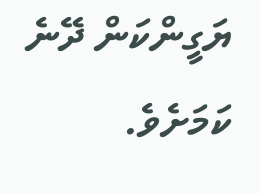ޔަގީންކަން ދޭނެ ކަމަށެވެ.